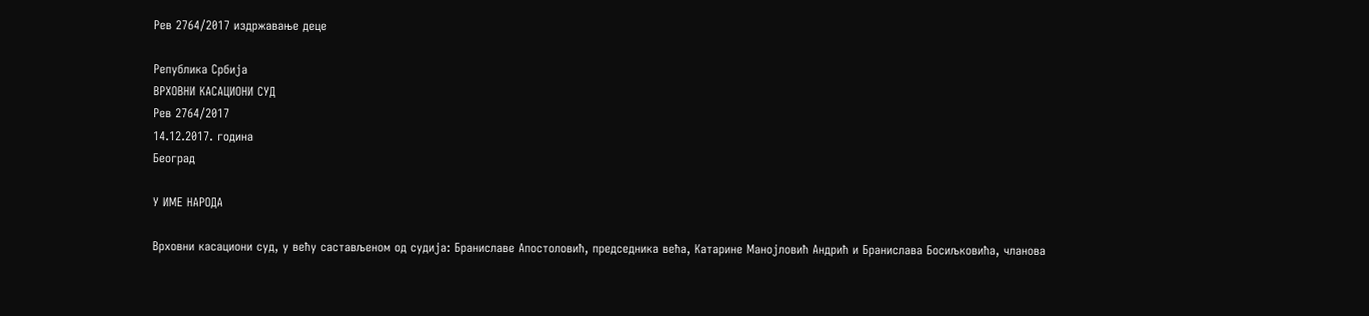Рев 2764/2017 издржавање деце

Република Србија
ВРХОВНИ КАСАЦИОНИ СУД
Рев 2764/2017
14.12.2017. година
Београд

У ИМЕ НАРОДА

Врховни касациони суд, у већу састављеном од судија: Браниславе Апостоловић, председника већа, Катарине Манојловић Андрић и Бранислава Босиљковића, чланова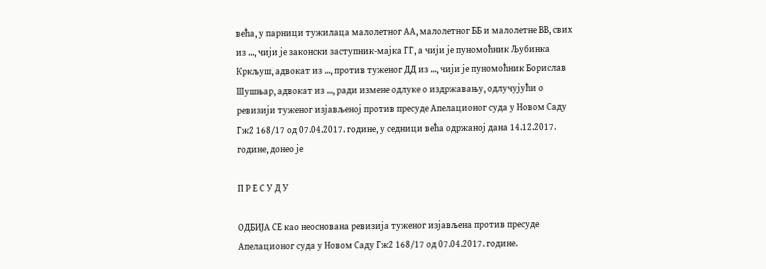већа, у парници тужилаца малолетног АА, малолетног ББ и малолетне ВВ, свих из ..., чији је законски заступник-мајка ГГ, а чији је пуномоћник Љубинка Кркљуш, адвокат из ..., против туженог ДД из ..., чији је пуномоћник Борислав Шушњар, адвокат из ..., ради измене одлуке о издржавању, одлучујући о ревизији туженог изјављеној против пресуде Апелационог суда у Новом Саду Гж2 168/17 од 07.04.2017. године, у седници већа одржаној дана 14.12.2017. године, донео је

П Р Е С У Д У

ОДБИЈА СЕ као неоснована ревизија туженог изјављена против пресуде Апелационог суда у Новом Саду Гж2 168/17 од 07.04.2017. године.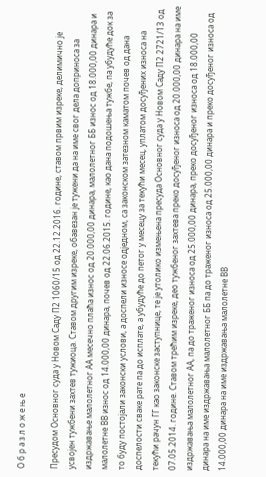О б р а з л о ж е њ е

Пресудом Основног суда у Новом Саду П2 1060/15 од 22.12.2016. године, ставом првим изреке, делимично је усвојен тужбени захтев тужиоца. Ставом другим изреке, обавезан је тужени да на име свог дела доприноса за издржавање малолетног АА месечно плаћа износ од 20.000,00 динара, малолетног ББ износ од 18.000,00 динара и малолетне ВВ износ од 14.000,00 динара, почев од 22.06.2015. године, као дана подошења тужбе, па убудуће док за то буду постојали законски услови, а доспели износе одједном, са законском затезном каматом почев од дана доспелости сваке рате па до исплате, а убудуће до петог у месецу за текући месец, уплатом досуђених износа на текући рачун ГГ као законске заступнице, те је утолико измењена пресуда Основног суда у Новом Саду П2 2721/13 од 07.05.2014. године. Ставом трећим изреке, део тужбеног захтева преко досуђеног износа од 20.000,00 динара на име издржавања малолетног АА, па до траженог износа од 25.000,00 динара, преко досуђеног износа од 18.000,00 динара на име издржавања малолетног ББ па до траженог износа од 25.000,00 динара и преко досуђеног износа од 14.000,00 динара на име издржавања малолетне ВВ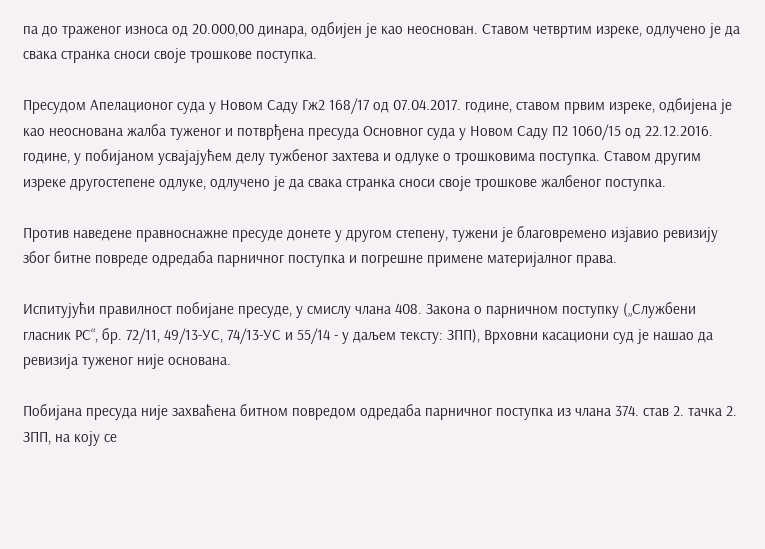па до траженог износа од 20.000,00 динара, одбијен је као неоснован. Ставом четвртим изреке, одлучено је да свака странка сноси своје трошкове поступка.

Пресудом Апелационог суда у Новом Саду Гж2 168/17 од 07.04.2017. године, ставом првим изреке, одбијена је као неоснована жалба туженог и потврђена пресуда Основног суда у Новом Саду П2 1060/15 од 22.12.2016. године, у побијаном усвајајућем делу тужбеног захтева и одлуке о трошковима поступка. Ставом другим изреке другостепене одлуке, одлучено је да свака странка сноси своје трошкове жалбеног поступка.

Против наведене правноснажне пресуде донете у другом степену, тужени је благовремено изјавио ревизију због битне повреде одредаба парничног поступка и погрешне примене материјалног права.

Испитујући правилност побијане пресуде, у смислу члана 408. Закона о парничном поступку („Службени гласник РС“, бр. 72/11, 49/13-УС, 74/13-УС и 55/14 - у даљем тексту: ЗПП), Врховни касациони суд је нашао да ревизија туженог није основана.

Побијана пресуда није захваћена битном повредом одредаба парничног поступка из члана 374. став 2. тачка 2. ЗПП, на коју се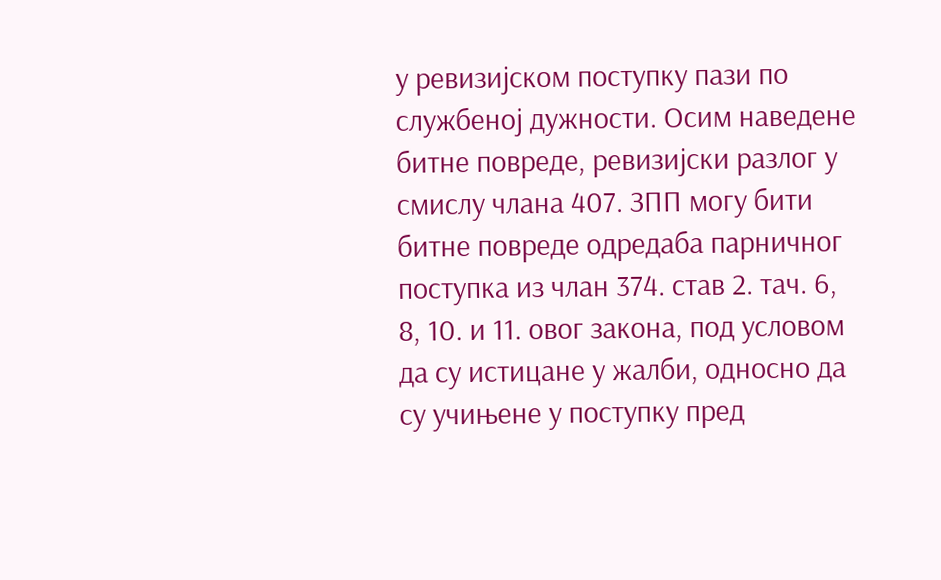у ревизијском поступку пази по службеној дужности. Осим наведене битне повреде, ревизијски разлог у смислу члана 407. ЗПП могу бити битне повреде одредаба парничног поступка из члан 374. став 2. тач. 6, 8, 10. и 11. овог закона, под условом да су истицане у жалби, односно да су учињене у поступку пред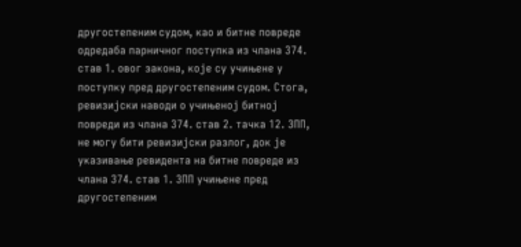другостепеним судом, као и битне повреде одредаба парничног поступка из члана 374. став 1. овог закона, које су учињене у поступку пред другостепеним судом. Стога, ревизијски наводи о учињеној битној повреди из члана 374. став 2. тачка 12. ЗПП, не могу бити ревизијски разлог, док је указивање ревидента на битне повреде из члана 374. став 1. ЗПП учињене пред другостепеним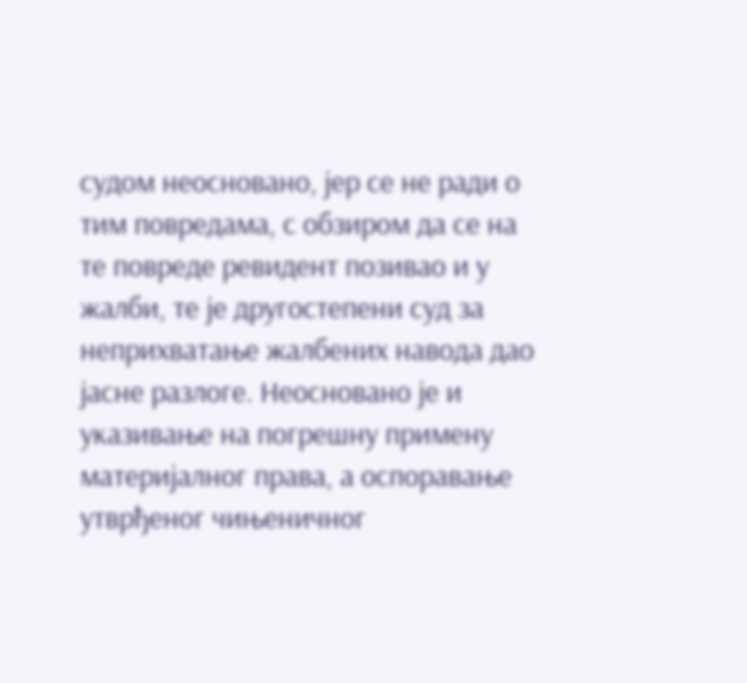судом неосновано, јер се не ради о тим повредама, с обзиром да се на те повреде ревидент позивао и у жалби, те је другостепени суд за неприхватање жалбених навода дао јасне разлоге. Неосновано је и указивање на погрешну примену материјалног права, а оспоравање утврђеног чињеничног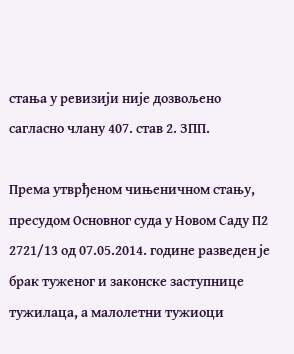стања у ревизији није дозвољено сагласно члану 407. став 2. ЗПП.

Према утврђеном чињеничном стању, пресудом Основног суда у Новом Саду П2 2721/13 од 07.05.2014. године разведен је брак туженог и законске заступнице тужилаца, а малолетни тужиоци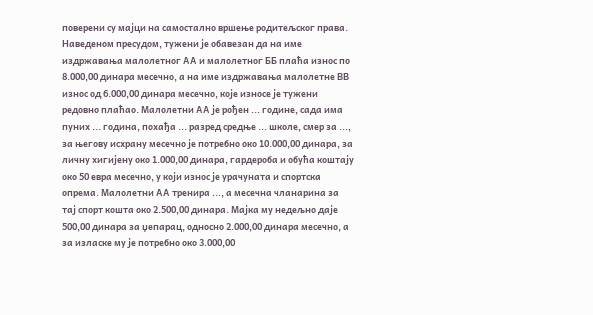поверени су мајци на самостално вршење родитељског права. Наведеном пресудом, тужени је обавезан да на име издржавања малолетног АА и малолетног ББ плаћа износ по 8.000,00 динара месечно, а на име издржавања малолетне ВВ износ од 6.000,00 динара месечно, које износе је тужени редовно плаћао. Малолетни АА је рођен ... године, сада има пуних ... година, похађа ... разред средње ... школе, смер за ..., за његову исхрану месечно је потребно око 10.000,00 динара, за личну хигијену око 1.000,00 динара, гардероба и обућа коштају око 50 евра месечно, у који износ је урачуната и спортска опрема. Малолетни АА тренира ..., а месечна чланарина за тај спорт кошта око 2.500,00 динара. Мајка му недељно даје 500,00 динара за џепарац, односно 2.000,00 динара месечно, а за изласке му је потребно око 3.000,00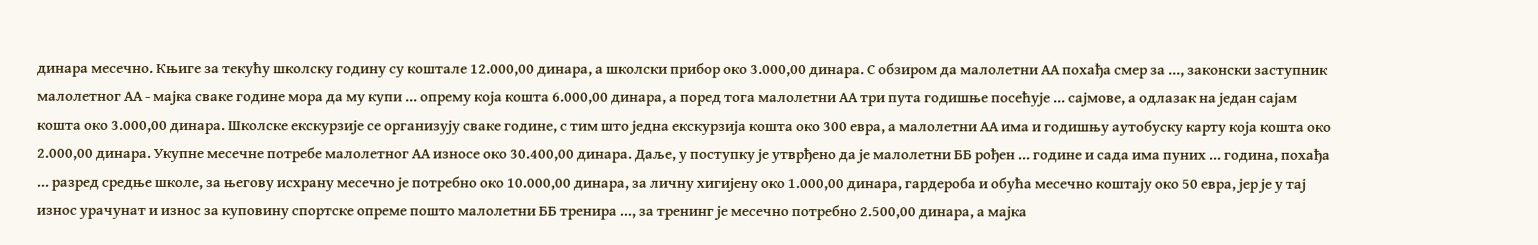динара месечно. Књиге за текућу школску годину су коштале 12.000,00 динара, а школски прибор око 3.000,00 динара. С обзиром да малолетни АА похађа смер за ..., законски заступник малолетног АА - мајка сваке године мора да му купи ... опрему која кошта 6.000,00 динара, а поред тога малолетни АА три пута годишње посећује ... сајмове, а одлазак на један сајам кошта око 3.000,00 динара. Школске екскурзије се организују сваке године, с тим што једна екскурзија кошта око 300 евра, а малолетни АА има и годишњу аутобуску карту која кошта око 2.000,00 динара. Укупне месечне потребе малолетног АА износе око 30.400,00 динара. Даље, у поступку је утврђено да је малолетни ББ рођен ... године и сада има пуних ... година, похађа ... разред средње школе, за његову исхрану месечно је потребно око 10.000,00 динара, за личну хигијену око 1.000,00 динара, гардероба и обућа месечно коштају око 50 евра, јер је у тај износ урачунат и износ за куповину спортске опреме пошто малолетни ББ тренира ..., за тренинг је месечно потребно 2.500,00 динара, а мајка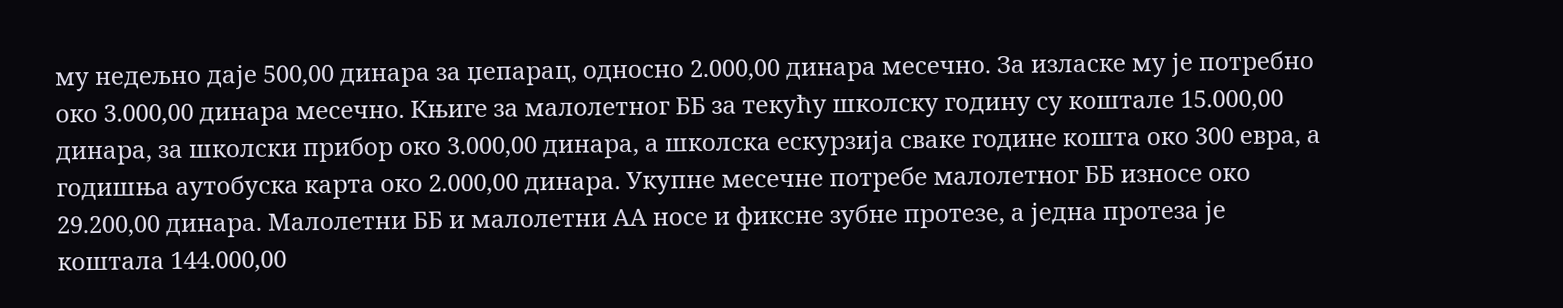му недељно даје 500,00 динара за џепарац, односно 2.000,00 динара месечно. За изласке му је потребно око 3.000,00 динара месечно. Књиге за малолетног ББ за текућу школску годину су коштале 15.000,00 динара, за школски прибор око 3.000,00 динара, а школска ескурзија сваке године кошта око 300 евра, а годишња аутобуска карта око 2.000,00 динара. Укупне месечне потребе малолетног ББ износе око 29.200,00 динара. Малолетни ББ и малолетни АА носе и фиксне зубне протезе, а једна протеза је коштала 144.000,00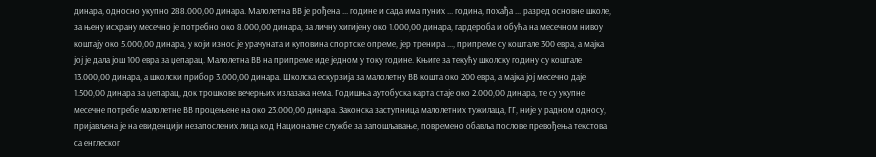динара, односно укупно 288.000,00 динара. Малолетна ВВ је рођена ... године и сада има пуних ... година, похађа ... разред основне школе, за њену исхрану месечно је потребно око 8.000,00 динара, за личну хигијену око 1.000,00 динара, гардероба и обућа на месечном нивоу коштају око 5.000,00 динара, у који износ је урачуната и куповина спортске опреме, јер тренира ..., припреме су коштале 300 евра, а мајка јој је дала још 100 евра за џепарац. Малолетна ВВ на припреме иде једном у току године. Књиге за текућу школску годину су коштале 13.000,00 динара, а школски прибор 3.000,00 динара. Школска ескурзија за малолетну ВВ кошта око 200 евра, а мајка јој месечно даје 1.500,00 динара за џепарац, док трошкове вечерњих излазака нема. Годишња аутобуска карта стаје око 2.000,00 динара, те су укупне месечне потребе малолетне ВВ процењене на око 23.000,00 динара. Законска заступница малолетних тужилаца, ГГ, није у радном односу, пријављена је на евиденцији незапослених лица код Националне службе за запошљавање, повремено обавља послове превођења текстова са енглеског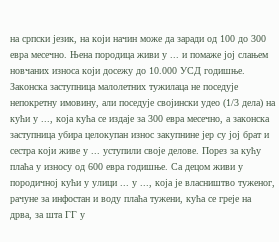на српски језик, на који начин може да заради од 100 до 300 евра месечно. Њена породица живи у ... и помаже јој слањем новчаних износа који досежу до 10.000 УСД годишње. Законска заступница малолетних тужилаца не поседује непокретну имовину, али поседује својински удео (1/3 дела) на кући у ..., која кућа се издаје за 300 евра месечно, а законска заступница убира целокупан износ закупнине јер су јој брат и сестра који живе у ... уступили своје делове. Порез за кућу плаћа у износу од 600 евра годишње. Са децом живи у породичној кући у улици ... у ..., која је власништво туженог, рачуне за инфостан и воду плаћа тужени, кућа се греје на дрва, за шта ГГ у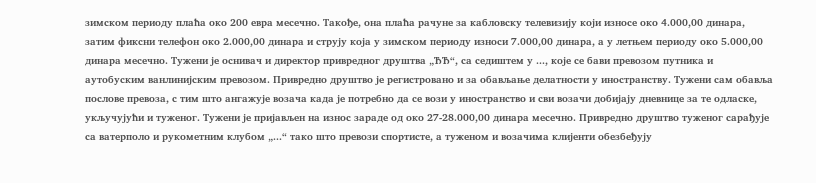зимском периоду плаћа око 200 евра месечно. Такође, она плаћа рачуне за кабловску телевизију који износе око 4.000,00 динара, затим фиксни телефон око 2.000,00 динара и струју која у зимском периоду износи 7.000,00 динара, а у летњем периоду око 5.000,00 динара месечно. Тужени је оснивач и директор привредног друштва „ЂЂ“, са седиштем у ..., које се бави превозом путника и аутобуским ванлинијским превозом. Привредно друштво је регистровано и за обављање делатности у иностранству. Тужени сам обавља послове превоза, с тим што ангажује возача када је потребно да се вози у иностранство и сви возачи добијају дневнице за те одласке, укључујући и туженог. Тужени је пријављен на износ зараде од око 27-28.000,00 динара месечно. Привредно друштво туженог сарађује са ватерполо и рукометним клубом „...“ тако што превози спортисте, а туженом и возачима клијенти обезбеђују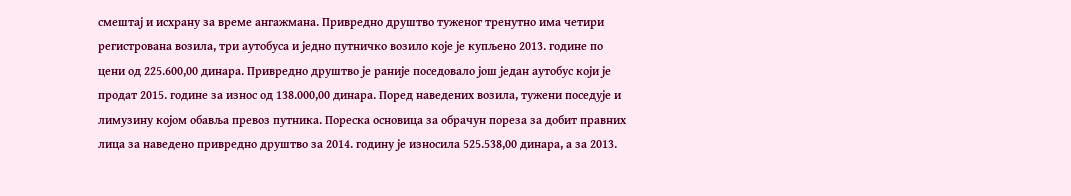смештај и исхрану за време ангажмана. Привредно друштво туженог тренутно има четири регистрована возила, три аутобуса и једно путничко возило које је купљено 2013. године по цени од 225.600,00 динара. Привредно друштво је раније поседовало још један аутобус који је продат 2015. године за износ од 138.000,00 динара. Поред наведених возила, тужени поседује и лимузину којом обавља превоз путника. Пореска основица за обрачун пореза за добит правних лица за наведено привредно друштво за 2014. годину је износила 525.538,00 динара, а за 2013.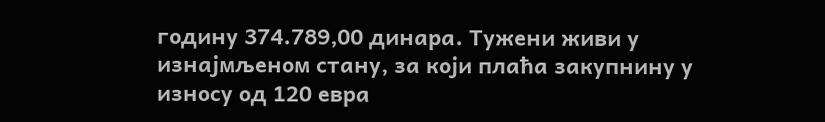годину 374.789,00 динара. Тужени живи у изнајмљеном стану, за који плаћа закупнину у износу од 120 евра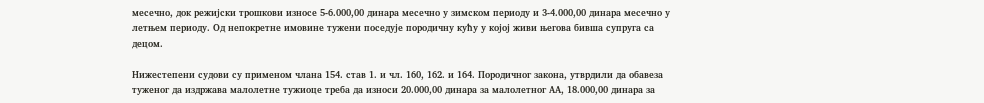месечно, док режијски трошкови износе 5-6.000,00 динара месечно у зимском периоду и 3-4.000,00 динара месечно у летњем периоду. Од непокретне имовине тужени поседује породичну кућу у којој живи његова бивша супруга са децом.

Нижестепени судови су применом члана 154. став 1. и чл. 160, 162. и 164. Породичног закона, утврдили да обавеза туженог да издржава малолетне тужиоце треба да износи 20.000,00 динара за малолетног АА, 18.000,00 динара за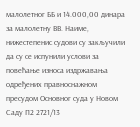малолетног ББ и 14.000,00 динара за малолетну ВВ. Наиме, нижестепенис судови су закључили да су се испунили услови за повећање износа издржавања одређених правноснажном пресудом Основног суда у Новом Саду П2 2721/13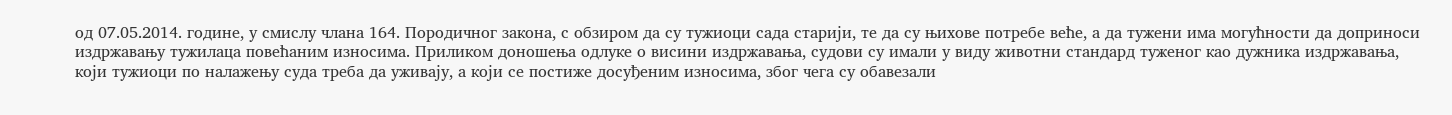од 07.05.2014. године, у смислу члана 164. Породичног закона, с обзиром да су тужиоци сада старији, те да су њихове потребе веће, а да тужени има могућности да доприноси издржавању тужилаца повећаним износима. Приликом доношења одлуке о висини издржавања, судови су имали у виду животни стандард туженог као дужника издржавања, који тужиоци по налажењу суда треба да уживају, а који се постиже досуђеним износима, због чега су обавезали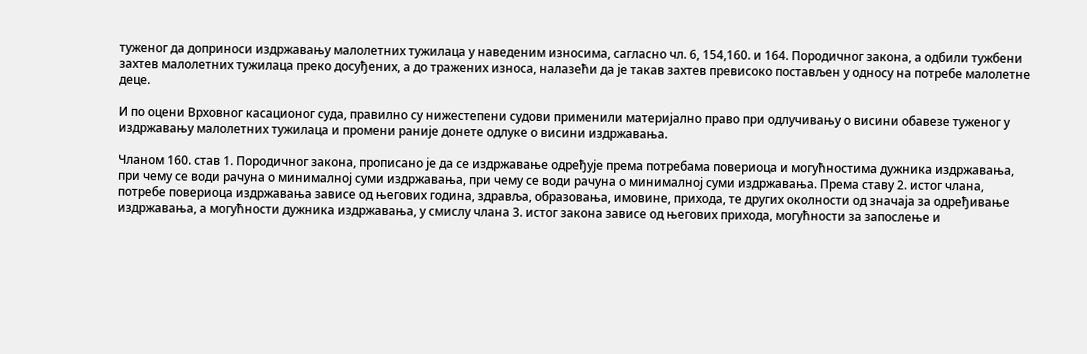туженог да доприноси издржавању малолетних тужилаца у наведеним износима, сагласно чл. 6, 154,160. и 164. Породичног закона, а одбили тужбени захтев малолетних тужилаца преко досуђених, а до тражених износа, налазећи да је такав захтев превисоко постављен у односу на потребе малолетне деце.

И по оцени Врховног касационог суда, правилно су нижестепени судови применили материјално право при одлучивању о висини обавезе туженог у издржавању малолетних тужилаца и промени раније донете одлуке о висини издржавања.

Чланом 160. став 1. Породичног закона, прописано је да се издржавање одређује према потребама повериоца и могућностима дужника издржавања, при чему се води рачуна о минималној суми издржавања, при чему се води рачуна о минималној суми издржавања. Према ставу 2. истог члана, потребе повериоца издржавања зависе од његових година, здравља, образовања, имовине, прихода, те других околности од значаја за одређивање издржавања, а могућности дужника издржавања, у смислу члана 3. истог закона зависе од његових прихода, могућности за запослење и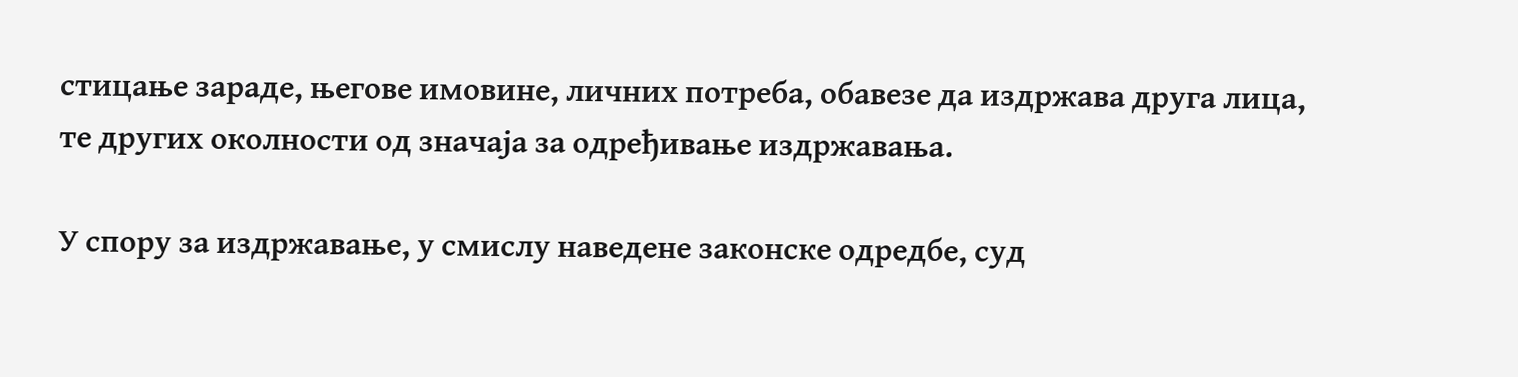стицање зараде, његове имовине, личних потреба, обавезе да издржава друга лица, те других околности од значаја за одређивање издржавања.

У спору за издржавање, у смислу наведене законске одредбе, суд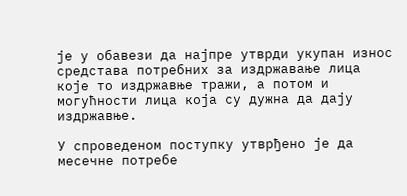је у обавези да најпре утврди укупан износ средстава потребних за издржавање лица које то издржавње тражи, а потом и могућности лица која су дужна да дају издржавње.

У спроведеном поступку утврђено је да месечне потребе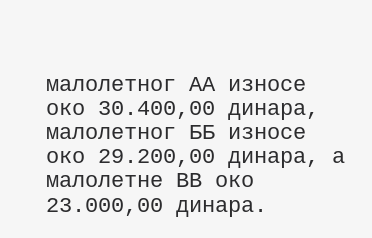малолетног АА износе око 30.400,00 динара, малолетног ББ износе око 29.200,00 динара, а малолетне ВВ око 23.000,00 динара.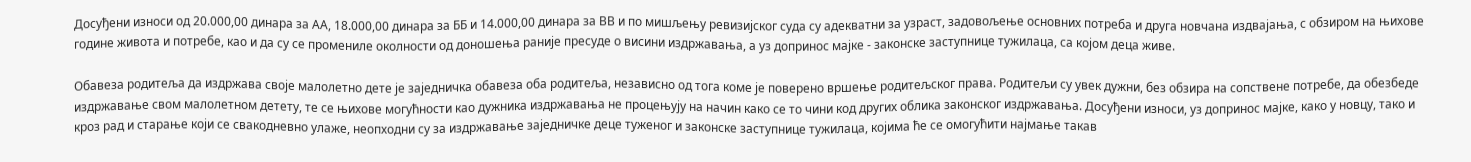Досуђени износи од 20.000,00 динара за АА, 18.000,00 динара за ББ и 14.000,00 динара за ВВ и по мишљењу ревизијског суда су адекватни за узраст, задовољење основних потреба и друга новчана издвајања, с обзиром на њихове године живота и потребе, као и да су се промениле околности од доношења раније пресуде о висини издржавања, а уз допринос мајке - законске заступнице тужилаца, са којом деца живе.

Обавеза родитеља да издржава своје малолетно дете је заједничка обавеза оба родитеља, независно од тога коме је поверено вршење родитељског права. Родитељи су увек дужни, без обзира на сопствене потребе, да обезбеде издржавање свом малолетном детету, те се њихове могућности као дужника издржавања не процењују на начин како се то чини код других облика законског издржавања. Досуђени износи, уз допринос мајке, како у новцу, тако и кроз рад и старање који се свакодневно улаже, неопходни су за издржавање заједничке деце туженог и законске заступнице тужилаца, којима ће се омогућити најмање такав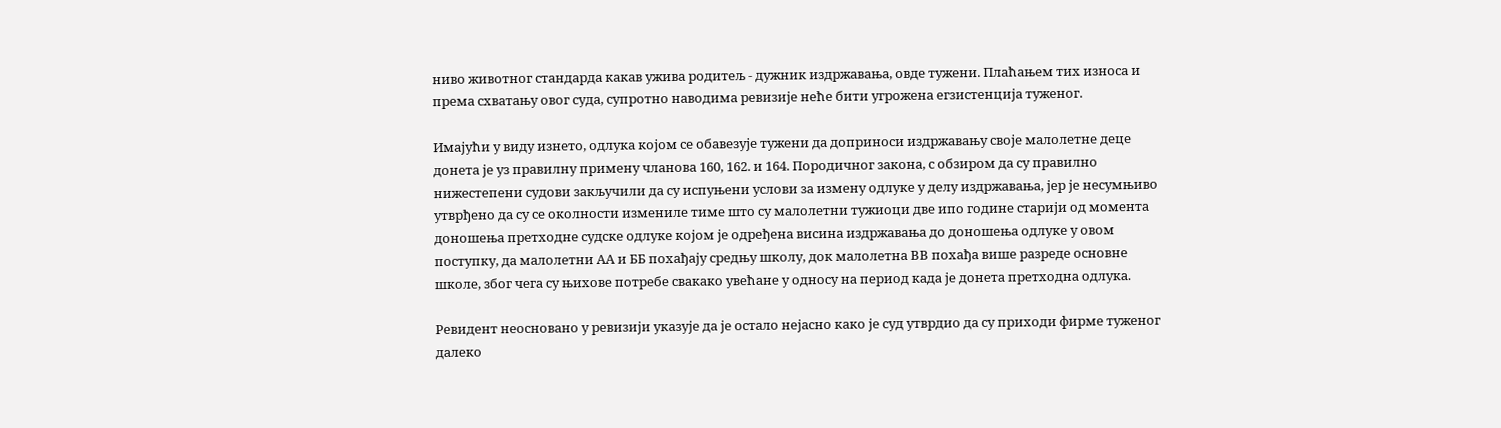ниво животног стандарда какав ужива родитељ - дужник издржавања, овде тужени. Плаћањем тих износа и према схватању овог суда, супротно наводима ревизије неће бити угрожена егзистенција туженог.

Имајући у виду изнето, одлука којом се обавезује тужени да доприноси издржавању своје малолетне деце донета је уз правилну примену чланова 160, 162. и 164. Породичног закона, с обзиром да су правилно нижестепени судови закључили да су испуњени услови за измену одлуке у делу издржавања, јер је несумњиво утврђено да су се околности измениле тиме што су малолетни тужиоци две ипо године старији од момента доношења претходне судске одлуке којом је одређена висина издржавања до доношења одлуке у овом поступку, да малолетни АА и ББ похађају средњу школу, док малолетна ВВ похађа више разреде основне школе, због чега су њихове потребе свакако увећане у односу на период када је донета претходна одлука.

Ревидент неосновано у ревизији указује да је остало нејасно како је суд утврдио да су приходи фирме туженог далеко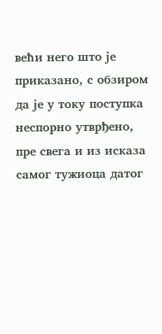већи него што је приказано, с обзиром да је у току поступка неспорно утврђено, пре свега и из исказа самог тужиоца датог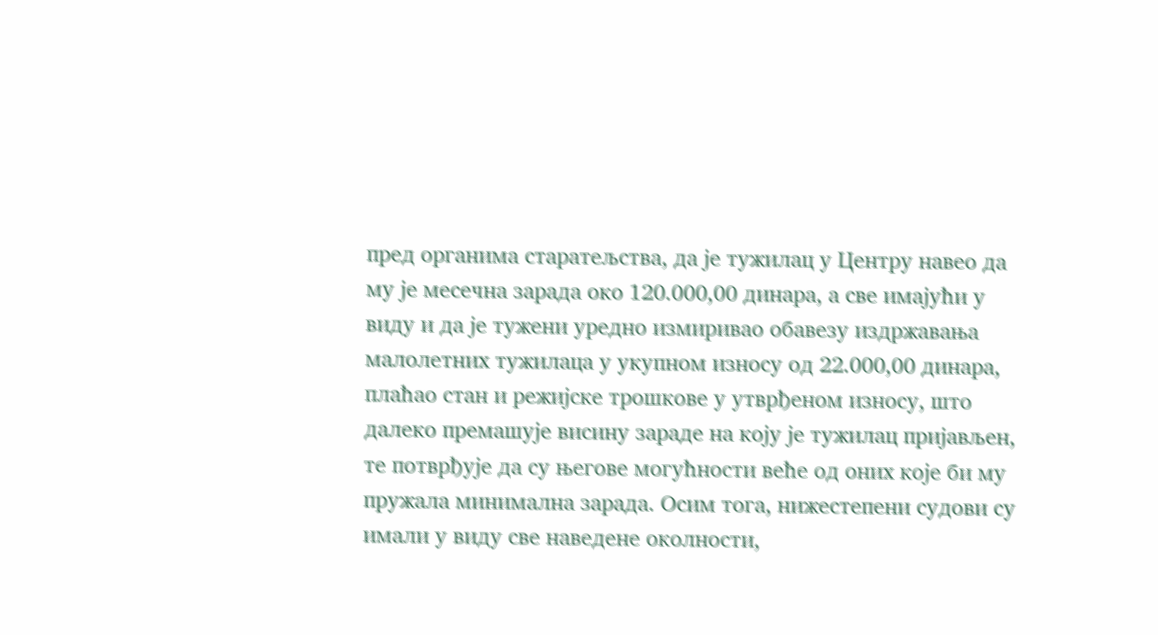пред органима старатељства, да је тужилац у Центру навео да му је месечна зарада око 120.000,00 динара, а све имајући у виду и да је тужени уредно измиривао обавезу издржавања малолетних тужилаца у укупном износу од 22.000,00 динара, плаћао стан и режијске трошкове у утврђеном износу, што далеко премашује висину зараде на коју је тужилац пријављен, те потврђује да су његове могућности веће од оних које би му пружала минимална зарада. Осим тога, нижестепени судови су имали у виду све наведене околности,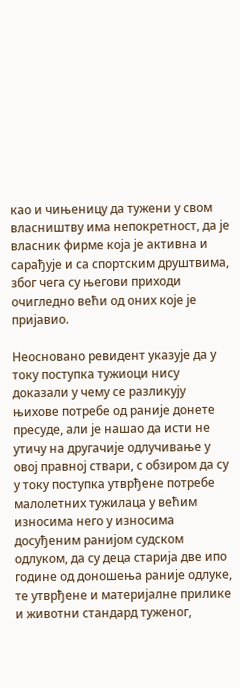као и чињеницу да тужени у свом власништву има непокретност, да је власник фирме која је активна и сарађује и са спортским друштвима, због чега су његови приходи очигледно већи од оних које је пријавио.

Неосновано ревидент указује да у току поступка тужиоци нису доказали у чему се разликују њихове потребе од раније донете пресуде, али је нашао да исти не утичу на другачије одлучивање у овој правној ствари, с обзиром да су у току поступка утврђене потребе малолетних тужилаца у већим износима него у износима досуђеним ранијом судском одлуком, да су деца старија две ипо године од доношења раније одлуке, те утврђене и материјалне прилике и животни стандард туженог,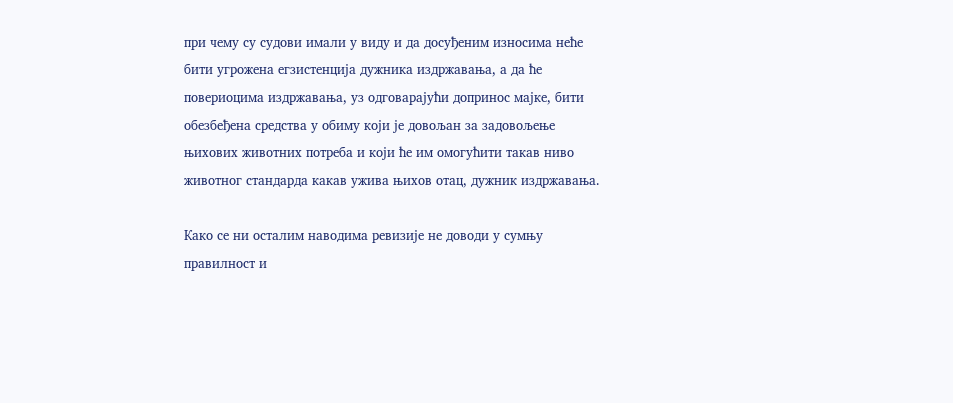при чему су судови имали у виду и да досуђеним износима неће бити угрожена егзистенција дужника издржавања, а да ће повериоцима издржавања, уз одговарајући допринос мајке, бити обезбеђена средства у обиму који је довољан за задовољење њихових животних потреба и који ће им омогућити такав ниво животног стандарда какав ужива њихов отац, дужник издржавања.

Како се ни осталим наводима ревизије не доводи у сумњу правилност и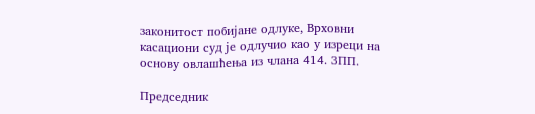законитост побијане одлуке, Врховни касациони суд је одлучио као у изреци на основу овлашћења из члана 414. ЗПП.

Председник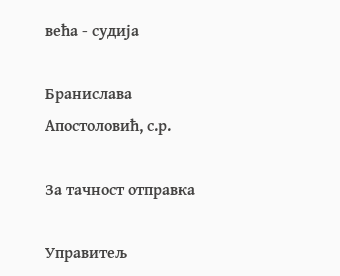већа - судија

Бранислава Апостоловић, с.р.

За тачност отправка

Управитељ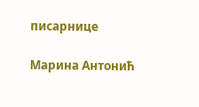писарнице

Марина Антонић